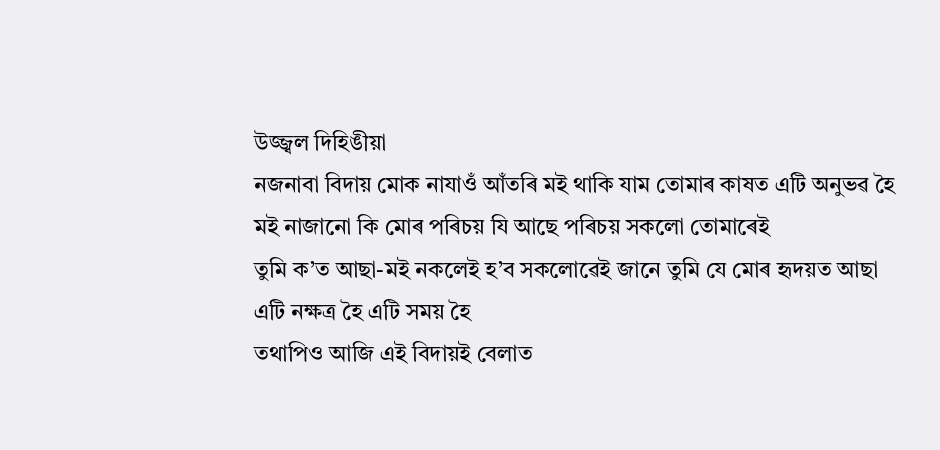উজ্জ্বল দিহিঙীয়া
নজনাবা বিদায় মোক নাযাওঁ আঁতৰি মই থাকি যাম তোমাৰ কাষত এটি অনুভৱ হৈ
মই নাজানো কি মোৰ পৰিচয় যি আছে পৰিচয় সকলো তোমাৰেই
তুমি ক’ত আছা-মই নকলেই হ’ব সকলোৱেই জানে তুমি যে মোৰ হৃদয়ত আছা এটি নক্ষত্র হৈ এটি সময় হৈ
তথাপিও আজি এই বিদায়ই বেলাত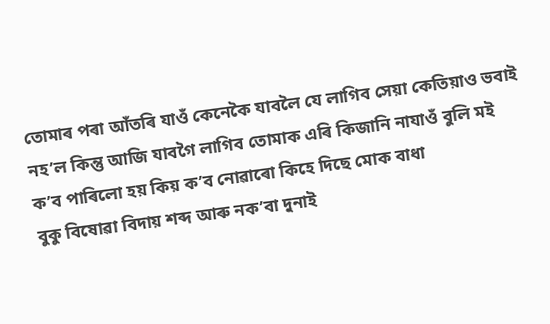তোমাৰ পৰা আঁতৰি যাওঁ কেনেকৈ যাবলৈ যে লাগিব সেয়া কেতিয়াও ভবাই নহ’ল কিন্তু আজি যাবগৈ লাগিব তোমাক এৰি কিজানি নাযাওঁ বুলি মই ক’ব পাৰিলো হয় কিয় ক’ব নোৱাৰো কিহে দিছে মোক বাধা
বুকু বিষোৱা বিদায় শব্দ আৰু নক’বা দুনাই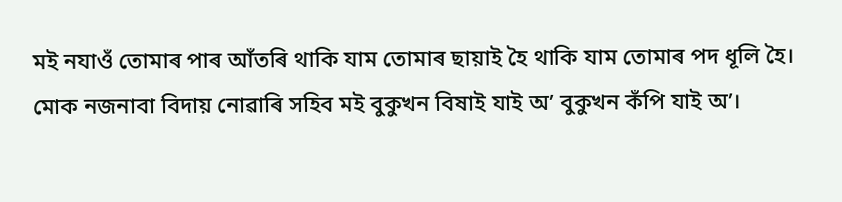মই নযাওঁ তোমাৰ পাৰ আঁতৰি থাকি যাম তোমাৰ ছায়াই হৈ থাকি যাম তোমাৰ পদ ধূলি হৈ।
মোক নজনাবা বিদায় নোৱাৰি সহিব মই বুকুখন বিষাই যাই অ’ বুকুখন কঁপি যাই অ’।